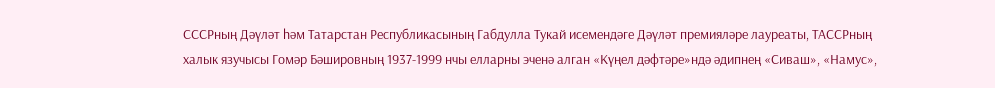СССРның Дәүләт һәм Татарстан Республикасының Габдулла Тукай исемендәге Дәүләт премияләре лауреаты, ТАССРның халык язучысы Гомәр Бәшировның 1937-1999 нчы елларны эченә алган «Күңел дәфтәре»ндә әдипнең «Сиваш», «Намус»,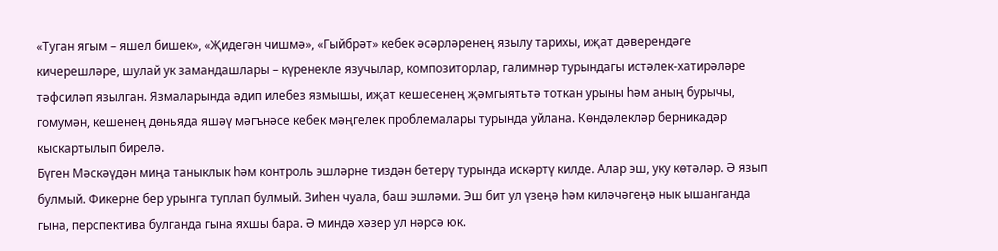«Туган ягым – яшел бишек», «Җидегән чишмә», «Гыйбрәт» кебек әсәрләренең язылу тарихы, иҗат дәверендәге кичерешләре, шулай ук замандашлары – күренекле язучылар, композиторлар, галимнәр турындагы истәлек-хатирәләре тәфсиләп язылган. Язмаларында әдип илебез язмышы, иҗат кешесенең җәмгыятьтә тоткан урыны һәм аның бурычы, гомумән, кешенең дөньяда яшәү мәгънәсе кебек мәңгелек проблемалары турында уйлана. Көндәлекләр берникадәр кыскартылып бирелә.
Бүген Мәскәүдән миңа таныклык һәм контроль эшләрне тиздән бетерү турында искәртү килде. Алар эш, уку көтәләр. Ә язып булмый. Фикерне бер урынга туплап булмый. Зиһен чуала, баш эшләми. Эш бит ул үзеңә һәм киләчәгеңә нык ышанганда гына, перспектива булганда гына яхшы бара. Ә миндә хәзер ул нәрсә юк.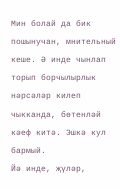Мин болай да бик пошынучан, мнительный кеше. Ә инде чынлап торып борчылырлык нәрсәләр килеп чыкканда, бөтенләй кәеф китә. Эшкә кул бармый.
Йә инде, җүләр,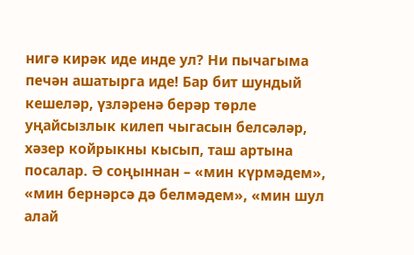нигә кирәк иде инде ул? Ни пычагыма печән ашатырга иде! Бар бит шундый кешеләр, үзләренә берәр төрле уңайсызлык килеп чыгасын белсәләр, хәзер койрыкны кысып, таш артына посалар. Ә соңыннан – «мин күрмәдем», «мин бернәрсә дә белмәдем», «мин шул алай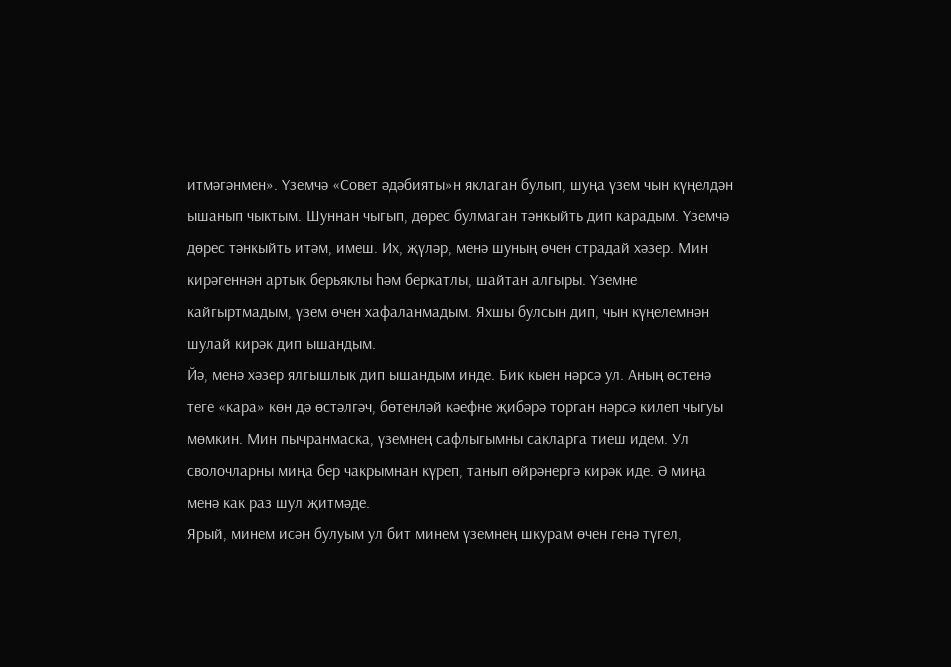итмәгәнмен». Үземчә «Совет әдәбияты»н яклаган булып, шуңа үзем чын күңелдән ышанып чыктым. Шуннан чыгып, дөрес булмаган тәнкыйть дип карадым. Үземчә дөрес тәнкыйть итәм, имеш. Их, җүләр, менә шуның өчен страдай хәзер. Мин кирәгеннән артык берьяклы һәм беркатлы, шайтан алгыры. Үземне кайгыртмадым, үзем өчен хафаланмадым. Яхшы булсын дип, чын күңелемнән шулай кирәк дип ышандым.
Йә, менә хәзер ялгышлык дип ышандым инде. Бик кыен нәрсә ул. Аның өстенә теге «кара» көн дә өстәлгәч, бөтенләй кәефне җибәрә торган нәрсә килеп чыгуы мөмкин. Мин пычранмаска, үземнең сафлыгымны сакларга тиеш идем. Ул сволочларны миңа бер чакрымнан күреп, танып өйрәнергә кирәк иде. Ә миңа менә как раз шул җитмәде.
Ярый, минем исән булуым ул бит минем үземнең шкурам өчен генә түгел,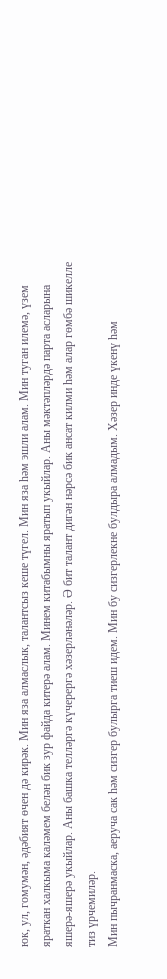юк, ул, гомумән, әдәбият өчен дә кирәк. Мин яза алмаслык, талантсыз кеше түгел. Мин яза һәм эшли алам. Мин туган илемә, үзем яраткан халкыма каләмем белән бик зур файда китерә алам. Минем китабымны яратып укыйлар. Аны мәктәпләрдә парта асларына яшерә-яшерә укыйлар. Аны башка телләргә күчерергә хәзерләнәләр. Ә бит талант дигән нәрсә бик ансат килми һәм алар гөмбә шикелле тиз үрчемиләр.
Мин пычранмаска, аеруча сак һәм сизгер булырга тиеш идем. Мин бу сизгерлекне булдыра алмадым. Хәзер инде үкенү һәм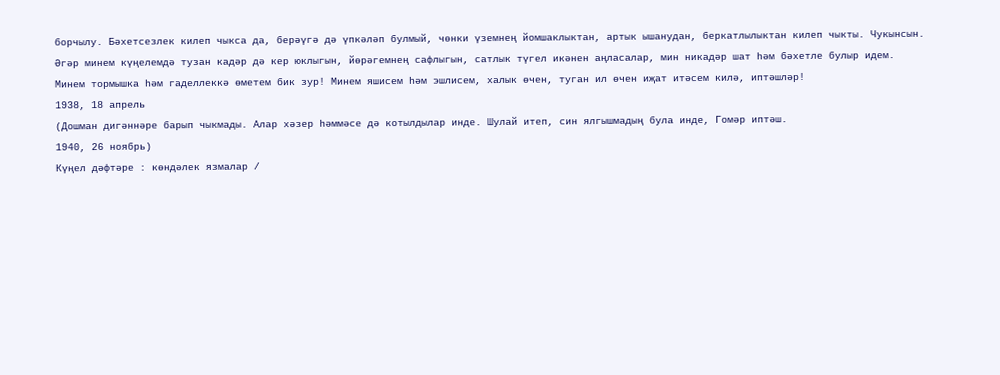борчылу. Бәхетсезлек килеп чыкса да, берәүгә дә үпкәләп булмый, чөнки үземнең йомшаклыктан, артык ышанудан, беркатлылыктан килеп чыкты. Чукынсын.
Әгәр минем күңелемдә тузан кадәр дә кер юклыгын, йөрәгемнең сафлыгын, сатлык түгел икәнен аңласалар, мин никадәр шат һәм бәхетле булыр идем.
Минем тормышка һәм гаделлеккә өметем бик зур! Минем яшисем һәм эшлисем, халык өчен, туган ил өчен иҗат итәсем килә, иптәшләр!
1938, 18 апрель
(Дошман дигәннәре барып чыкмады. Алар хәзер һәммәсе дә котылдылар инде. Шулай итеп, син ялгышмадың була инде, Гомәр иптәш.
1940, 26 ноябрь)
Күңел дәфтәре : көндәлек язмалар /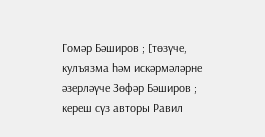Гомәр Бәширов ; [төзүче, кулъязма һәм искәрмәләрне әзерләүче Зөфәр Бәширов ; кереш сүз авторы Равил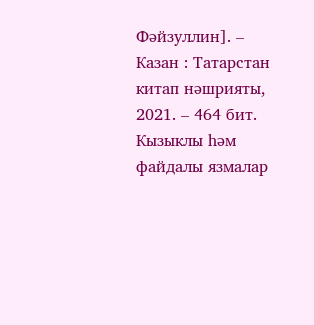Фәйзуллин]. – Казан : Татарстан китап нәшрияты, 2021. – 464 бит.
Кызыклы һәм файдалы язмалар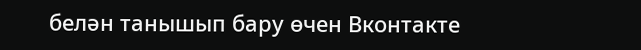белән танышып бару өчен Вконтакте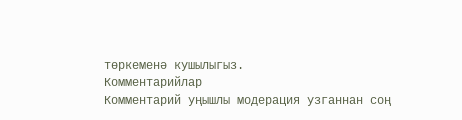төркеменә кушылыгыз.
Комментарийлар
Комментарий уңышлы модерация узганнан соң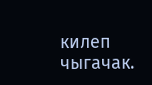килеп чыгачак.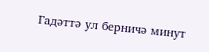Гадәттә ул берничә минут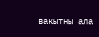вакытны ала